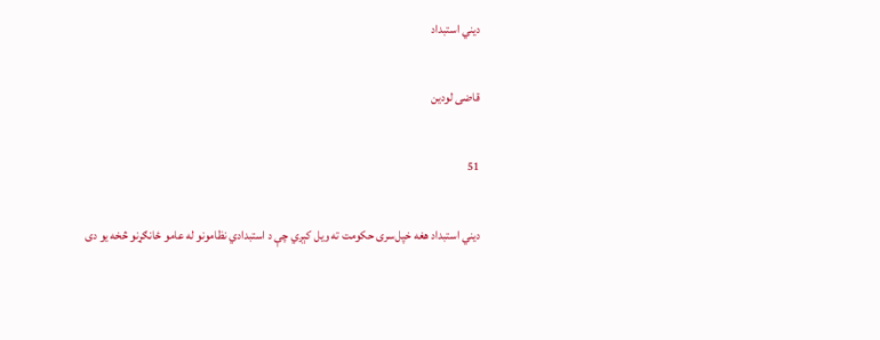دیني استبداد

قاضی لودین

51

دیني استبداد هغه خپل‌سری حکومت ته ویل کېږي چې د استبدادي نظامونو له عامو ځانګړنو څخه یو دی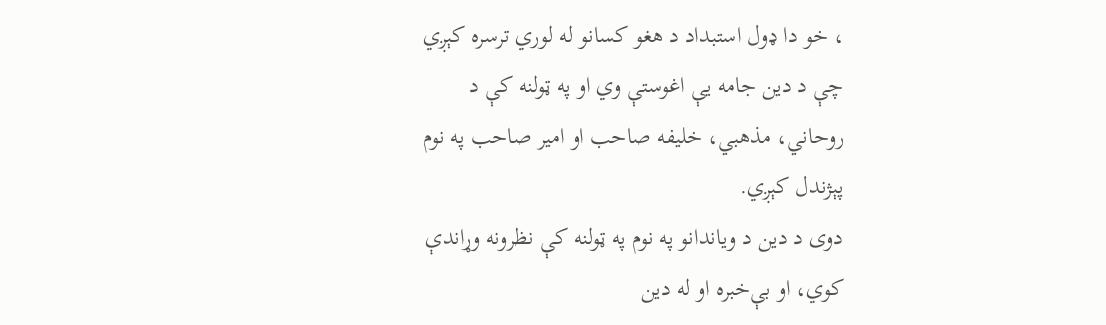، خو دا ډول استبداد د هغو کسانو له لوري ترسره کېږي چې د دین جامه یې اغوستې وي او په ټولنه کې د روحاني، مذهبي، خلیفه صاحب او امیر صاحب په نوم پېژندل کېږي.
دوی د دین د ویاندانو په نوم په ټولنه کې نظرونه وړاندې کوي، او بې‌خبره او له دین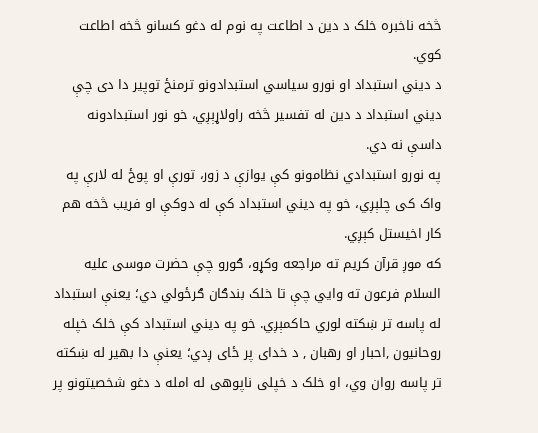څخه ناخبره خلک د دین د اطاعت په نوم له دغو کسانو څخه اطاعت کوي.
د دیني استبداد او نورو سیاسي استبدادونو ترمنځ توپیر دا دی چې دیني استبداد د دین له تفسیر څخه راولاړېږي، خو نور استبدادونه داسې نه دي.
په نورو استبدادي نظامونو کې یوازې د زور، تورې او پوځ له لارې په واک کی چلېږي، خو په دیني استبداد کې له دوکې او فریب څخه هم کار اخیستل کېږي.
که موږ قرآن کریم ته مراجعه وکړو، ګورو چې حضرت موسی علیه السلام فرعون ته وایي چې تا خلک بندګان ګرځولي دي؛ یعنې استبداد له پاسه تر ښکته لوري حاکمېږي. خو په دیني استبداد کې خلک خپله روحانیون ,احبار او رهبان , د خدای پر ځای ږدي؛ یعنې دا بهیر له ښکته تر پاسه روان وي، او خلک د خپلی ناپوهی له امله د دغو شخصیتونو پر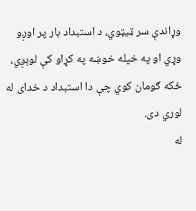وړاندې سر ټیټوي، د استبداد بار پر اوږو وړي او په خپله خوښه په کړاو کې لوېږي، ځکه ګومان کوي چې دا استبداد د خدای له لوري دی.
له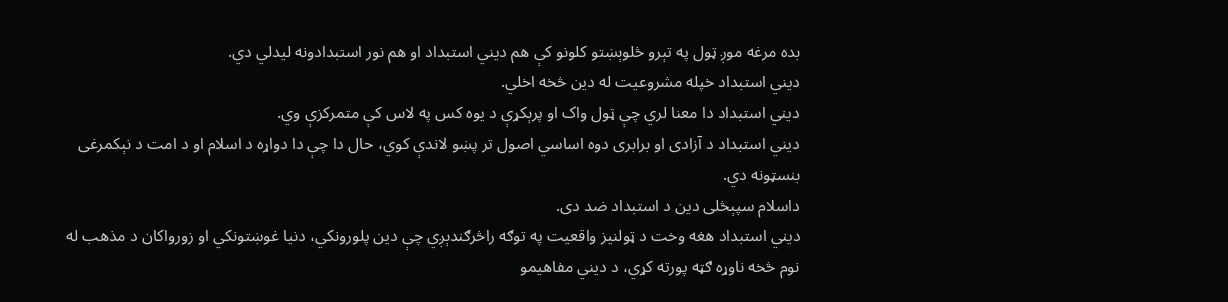بده مرغه موږ ټول په تېرو څلوېښتو کلونو کې هم دیني استبداد او هم نور استبدادونه لیدلي دي.
دیني استبداد خپله مشروعیت له دین څخه اخلي.
دیني استبداد دا معنا لري چې ټول واک او پرېکړې د یوه کس په لاس کې متمرکزې وي.
دیني استبداد د آزادی او برابری دوه اساسي اصول تر پښو لاندې کوي، حال دا چې دا دواړه د اسلام او د امت د نېکمرغی بنسټونه دي.
داسلام سپېڅلی دین د استبداد ضد دی.
دیني استبداد هغه وخت د ټولنیز واقعیت په توګه راڅرګندېږي چې دین پلورونکي، دنیا غوښتونکي او زورواکان د مذهب له نوم څخه ناوړه ګټه پورته کړي، د دیني مفاهیمو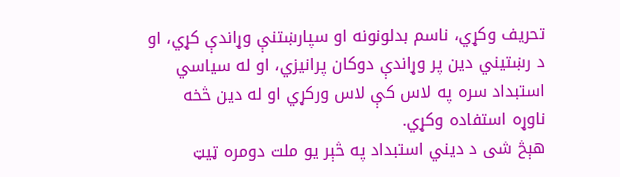تحریف وکړي، ناسم بدلونونه او سپارښتنې وړاندې کړي، او د رښتیني دین پر وړاندې دوکان پرانیزي، او له سیاسي استبداد سره په لاس کې لاس ورکړي او له دین څخه ناوړه استفاده وکړي.
هېڅ شی د دیني استبداد په څېر یو ملت دومره ټیټ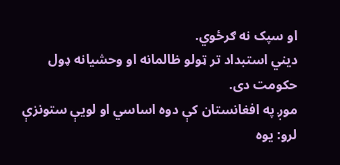او سپک نه ګرځوي.
دیني استبداد تر ټولو ظالمانه او وحشیانه ډول حکومت دی.
موږ په افغانستان کې دوه اساسي او لویې ستونزې لرو: یوه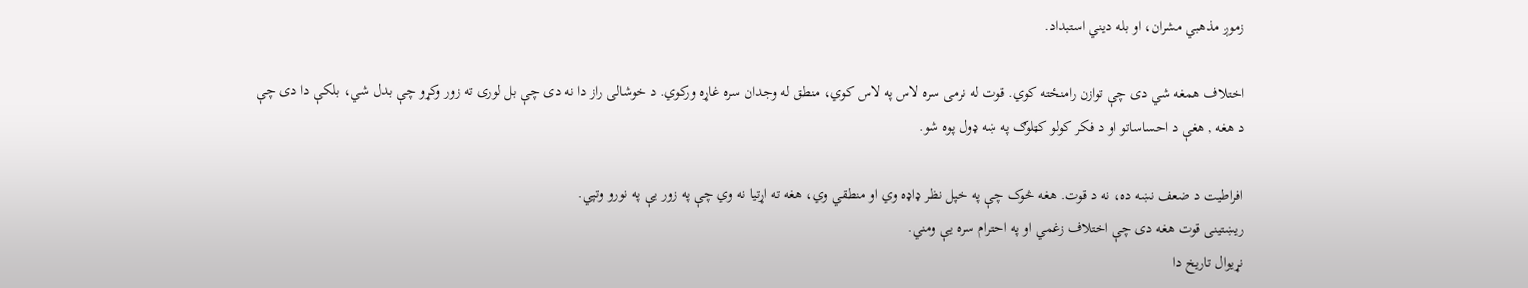زموږ مذهبي مشران، او بله دیني استبداد.

اختلاف همغه شي دی چې توازن رامنځته کوي. قوت له نرمی سره لاس په لاس کوي، منطق له وجدان سره غاړه ورکوي. د خوشالی راز دا نه دی چې بل لوری ته زور وکړو چې بدل شي، بلکې دا دی چې د هغه , هغې د احساساتو او د فکر کولو کټلوګ په ښه ډول پوه شو.

افراطیت د ضعف نښه ده، نه د قوت. هغه څوک چې په خپل نظر ډاډه وي او منطقي وي، هغه ته اړتیا نه وي چې په زور یې په نورو وتپي.
ریښتینی قوت هغه دی چې اختلاف زغمي او په احترام سره یې ومني.
نړیوال تاریخ دا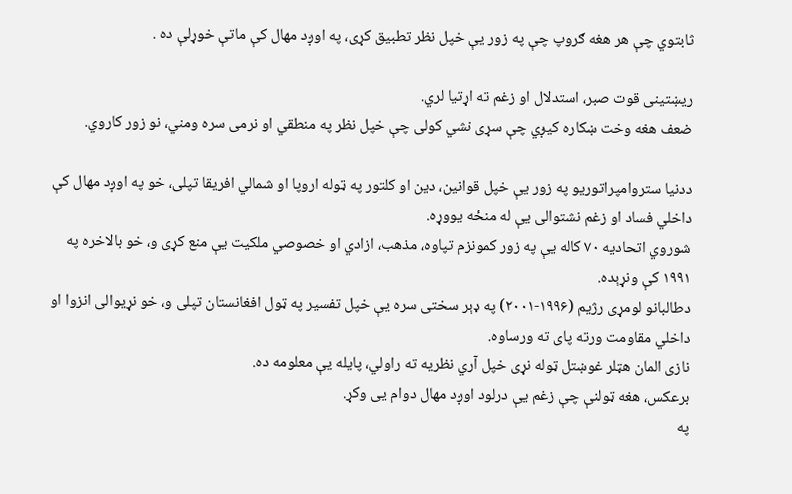ثابتوي چې هر هغه ګروپ چې په زور یې خپل نظر تطبیق کړی، په اوږد مهال کې ماتې خوړلې ده .

ریښتینی قوت صبر، استدلال او زغم ته اړتیا لري.
ضعف هغه وخت ښکاره کیږي چې سړی نشي کولی چې خپل نظر په منطقي او نرمی سره ومني، نو زور کاروي.

ددنیا ستروامپراتوریو په زور یې خپل قوانین، دین او کلتور په ټوله اروپا او شمالي افریقا تپلی، خو په اوږد مهال کې داخلي فساد او زغم نشتوالی یې له منځه یووړه.
شوروي اتحادیه ۷۰ کاله یې په زور کمونزم تپاوه، مذهب، ازادي او خصوصي ملکیت یې منع کړی و، خو بالاخره په ۱۹۹۱ کې ونړېده.
دطالبانو لومړی رژیم (۱۹۹۶-۲۰۰۱) په ډېر سختی سره یې خپل تفسیر په ټول افغانستان تپلی و، خو نړیوالی انزوا او داخلي مقاومت ورته پای ته ورساوه.
نازی المان هټلر غوښتل ټوله نړی خپل آري نظریه ته راولي، پایله یې معلومه ده.
برعکس، هغه ټولنې چې زغم یې درلود اوږد مهال دوام یی وکړ.
په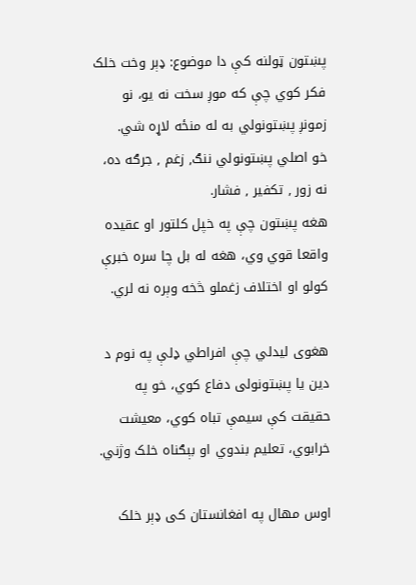پښتون ټولنه کې دا موضوع: ډېر وخت خلک فکر کوي چې که موږ سخت نه یو، نو زمونږ پښتونولي به له منځه لاړه شي.
خو اصلي پښتونولي ننګ, زغم , جرګه ده، نه زور , تکفیر , فشار.
هغه پښتون چې په خپل کلتور او عقیده واقعا قوي وي، هغه له بل چا سره خبرې کولو او اختلاف زغملو څخه وېره نه لري.

هغوی لیدلي چې افراطي ډلې په نوم د دین یا پښتونولی دفاع کوي، خو په حقیقت کې سیمې تباه کوي، معیشت خرابوي، تعلیم بندوي او بېګناه خلک وژني.

اوس مهال په افغانستان کی ډېر خلک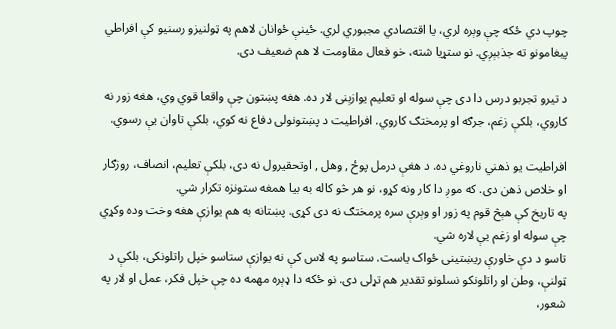چوپ دي ځکه چې وېره لري، یا اقتصادي مجبوري لري. ځینې ځوانان لاهم په ټولنیزو رسنیو کې افراطي پیغامونو ته جذبېږي. نو ستړیا شته، خو فعال مقاومت لا هم ضعیف دی.

د تیرو تجربو درس دا دی چې سوله او تعلیم یوازېنی لار ده. هغه پښتون چې واقعا قوي وي، هغه زور نه کاروي، بلکې زغم، جرګه او پرمختګ کاروي. افراطیت د پښتونولی دفاع نه کوي، بلکې تاوان یې رسوي.

افراطیت یو ذهني ناروغي ده. د هغې درمل پوځ , وهل , اوتحقیرول نه دی، بلکې تعلیم، انصاف، روزګار او خلاص ذهن دی. که موږ دا کار ونه کړو، نو هر څو کاله به بیا همغه ستونزه تکرار شي.
په تاریخ کې هېڅ قوم په زور او وېرې سره پرمختګ نه دی کړی. پښتانه به هم یوازې هغه وخت وده وکړي چې سوله او زغم یې لاره شي.
تاسو د دې خاورې ریښتینی ځواک یاست. ستاسو په لاس کې نه یوازې ستاسو خپل راتلونکی، بلکې د ټولنې، وطن او راتلونکو نسلونو تقدیر هم تړلی دی. نو ځکه دا ډېره مهمه ده چې خپل فکر، عمل او لار په شعور،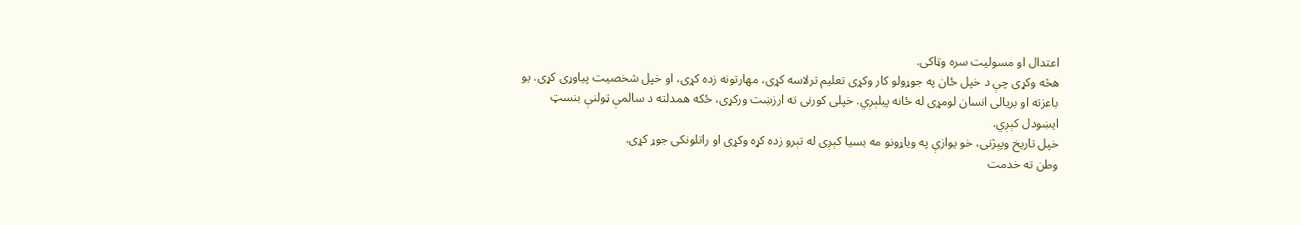اعتدال او مسولیت سره وټاکی.
هڅه وکړی چې د خپل ځان په جوړولو کار وکړی تعلیم ترلاسه کړی، مهارتونه زده کړی، او خپل شخصیت پیاوړی کړی. یو باعزته او بریالی انسان لومړی له ځانه پیلېږي. خپلی کورنی ته ارزښت ورکړی، ځکه همدلته د سالمې ټولنې بنسټ ایښودل کېږي.
خپل تاریخ وپېژنی، خو یوازې په ویاړونو مه بسیا کېږی له تېرو زده کړه وکړی او راتلونکی جوړ کړی.
وطن ته خدمت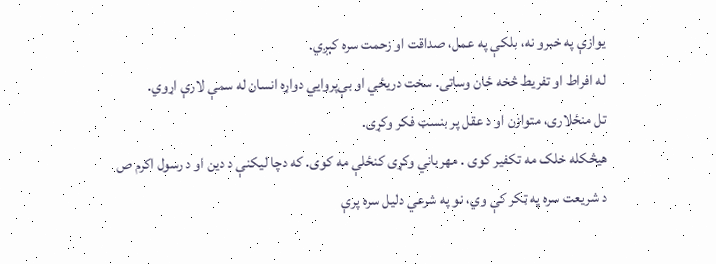یوازې په خبرو نه، بلکې په عمل، صداقت او زحمت سره کېږي.
له افراط او تفریط څخه ځان وساتی. سخت دریځي او بې‌پروايي دواړه انسان له سمې لارې اړوي.
تل منځلاری، متوازن او د عقل پر بنسټ فکر وکړی.
هیڅکله خلک مه تکفیر کوی . مهرباني وکړی کنځلې مه کوی. که دچا لیکنې د دین او د رسول اکرم ص د شریعت سره په ټکر کې وي، نو په شرعي دلیل سره پرې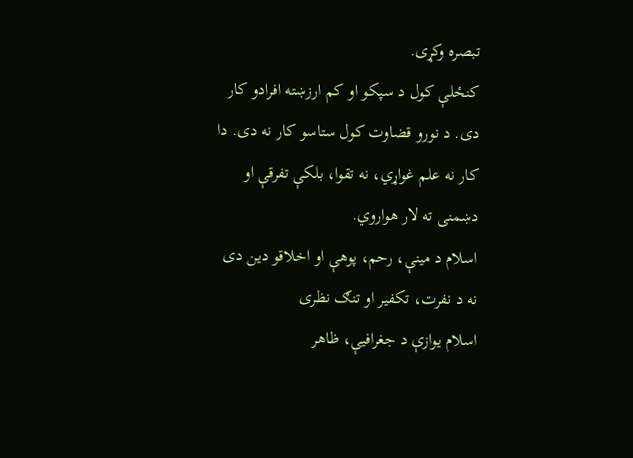تبصره وکړی.
کنځلې کول د سپکو او کم ارزښته افرادو کار دی. د نورو قضاوت کول ستاسو کار نه دی. دا کار نه علم غواړي، نه تقوا، بلکې تفرقې او دښمنی ته لار هواروي.
اسلام د مینې، رحم، پوهې او اخلاقو دین دی نه د نفرت، تکفیر او تنګ نظری
اسلام یوازې د جغرافیې، ظاهر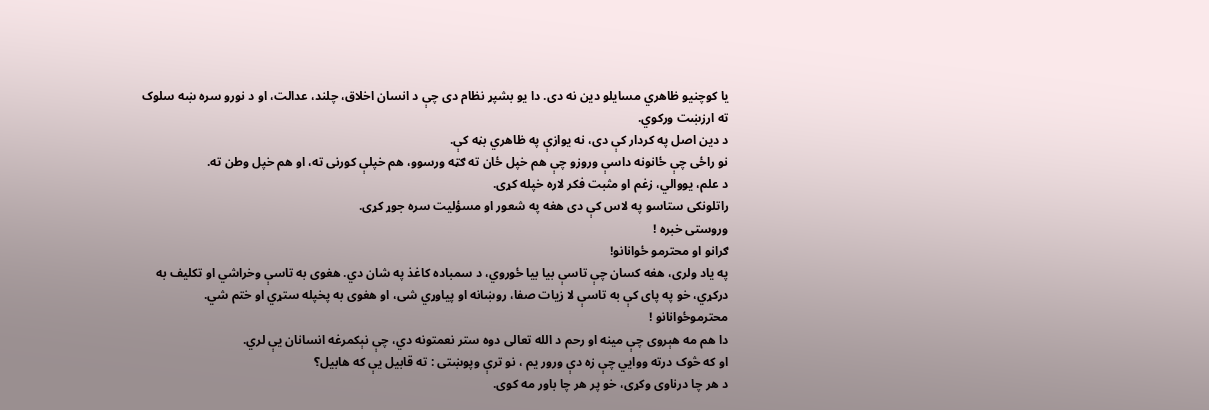یا کوچنیو ظاهري مسایلو دین نه دی. دا یو بشپړ نظام دی چې د انسان اخلاق، چلند، عدالت، او د نورو سره ښه سلوک ته ارزښت ورکوي.
د دین اصل په کردار کې دی، نه یوازې په ظاهري بڼه کې.
نو راځی چې ځانونه داسې وروزو چې هم خپل ځان ته ګټه ورسوو، هم خپلې کورنی ته، او هم خپل وطن ته.
د علم، یووالي، زغم او مثبت فکر لاره خپله کړی.
راتلونکی ستاسو په لاس کې دی هغه په شعور او مسؤلیت سره جوړ کړی.
وروستی خبره !
ګرانو او محترمو ځوانانو!
په یاد ولری، هغه کسان چې تاسې بیا بیا ځوروي، د سمباده کاغذ په شان دي. هغوی به تاسې وخراشي او تکلیف به درکړي، خو په پای کې به تاسې لا زیات صفا، روښانه او پیاوړي شی، او هغوی به پخپله ستړي او ختم شي.
محترموځوانانو !
دا هم مه هېروی چې مینه او رحم د الله تعالی دوه ستر نعمتونه دي، چې نېکمرغه انسانان یې لري.
او که څوک درته ووایي چې زه دې ورور یم ، نو ترې وپوښتی : ته قابیل یې که هابیل؟
د هر چا درناوی وکړی، خو پر هر چا باور مه کوی.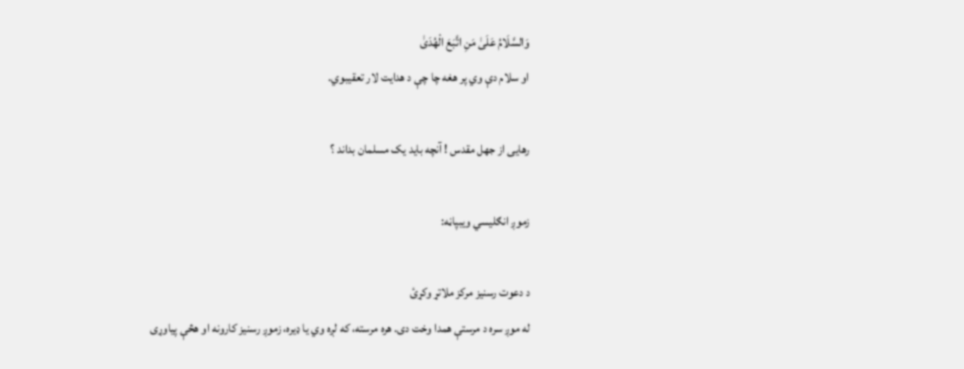وَالسَّلَامُ عَلَىٰ مَنِ اتَّبَعَ الْهُدَىٰ
او سلام دې وي پر هغه چا چې د هدايت لار تعقيبوي.

رهایی از جهل مقدس ! آنچه باید یک مسلمان بداند ؟

زموږ انګلیسي ویبپاڼه:

د دعوت رسنیز مرکز ملاتړ وکړئ
له موږ سره د مرستې همدا وخت دی. هره مرسته، که لږه وي یا ډیره، زموږ رسنیز کارونه او هڅې پیاوړی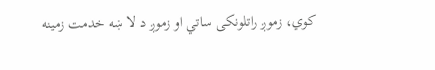کوي، زموږ راتلونکی ساتي او زموږ د لا ښه خدمت زمینه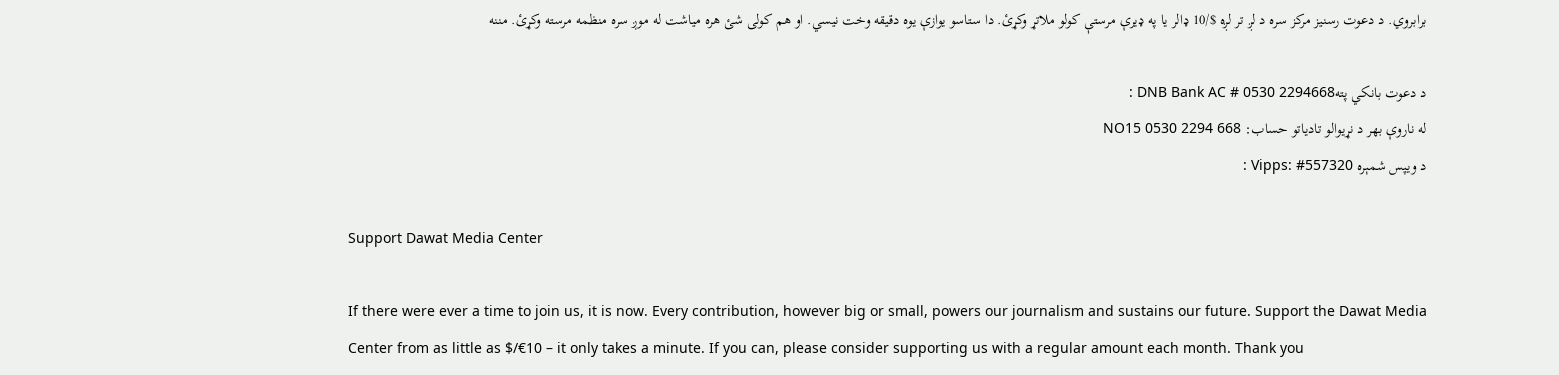برابروي. د دعوت رسنیز مرکز سره د لږ تر لږه $/10 ډالر یا په ډیرې مرستې کولو ملاتړ وکړئ. دا ستاسو یوازې یوه دقیقه وخت نیسي. او هم کولی شئ هره میاشت له موږ سره منظمه مرسته وکړئ. مننه

د دعوت بانکي پتهDNB Bank AC # 0530 2294668 :
له ناروې بهر د نړیوالو تادیاتو حساب: NO15 0530 2294 668
د ویپس شمېره Vipps: #557320 :

Support Dawat Media Center

If there were ever a time to join us, it is now. Every contribution, however big or small, powers our journalism and sustains our future. Support the Dawat Media Center from as little as $/€10 – it only takes a minute. If you can, please consider supporting us with a regular amount each month. Thank you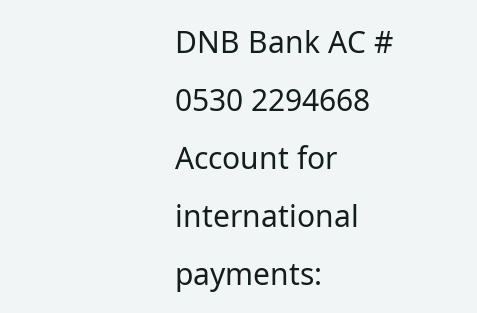DNB Bank AC # 0530 2294668
Account for international payments: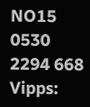NO15 0530 2294 668
Vipps: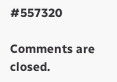#557320

Comments are closed.